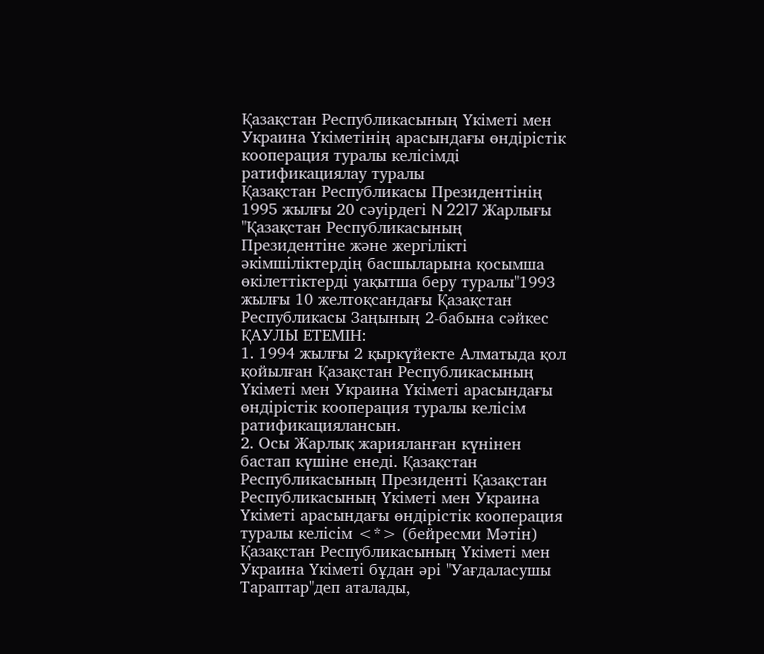Қазақстан Республикасының Үкіметі мен Украина Үкіметінің арасындағы өндірістік кооперация туралы келісімді ратификациялау туралы
Қазақстан Республикасы Президентінің 1995 жылғы 20 сәуірдегі N 2217 Жарлығы
"Қазақстан Республикасының Президентіне және жергілікті әкімшіліктердің басшыларына қосымша өкілеттіктерді уақытша беру туралы"1993 жылғы 10 желтоқсандағы Қазақстан Республикасы Заңының 2-бабына сәйкес
ҚАУЛЫ ЕТЕМІН:
1. 1994 жылғы 2 қыркүйекте Алматыда қол қойылған Қазақстан Республикасының Үкіметі мен Украина Үкіметі арасындағы өндірістік кооперация туралы келісім ратификациялансын.
2. Осы Жарлық жарияланған күнінен бастап күшіне енеді. Қазақстан Республикасының Президенті Қазақстан Республикасының Үкіметі мен Украина Үкіметі арасындағы өндірістік кооперация туралы келісім <*> (бейресми Мәтін) Қазақстан Республикасының Үкіметі мен Украина Үкіметі бұдан әрі "Уағдаласушы Тараптар"деп аталады,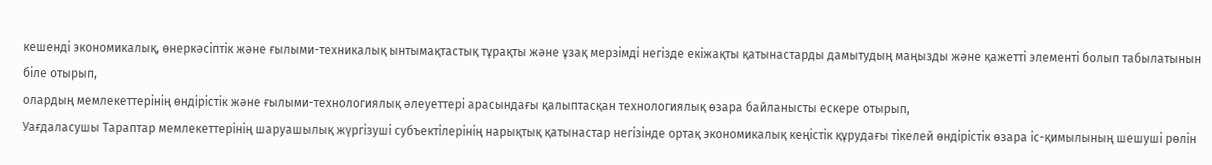кешенді экономикалық, өнеркәсіптік және ғылыми-техникалық ынтымақтастық тұрақты және ұзақ мерзімді негізде екіжақты қатынастарды дамытудың маңызды және қажетті элементі болып табылатынын біле отырып,
олардың мемлекеттерінің өндірістік және ғылыми-технологиялық әлеуеттері арасындағы қалыптасқан технологиялық өзара байланысты ескере отырып,
Уағдаласушы Тараптар мемлекеттерінің шаруашылық жүргізуші субъектілерінің нарықтық қатынастар негізінде ортақ экономикалық кеңістік құрудағы тікелей өндірістік өзара іс-қимылының шешуші рөлін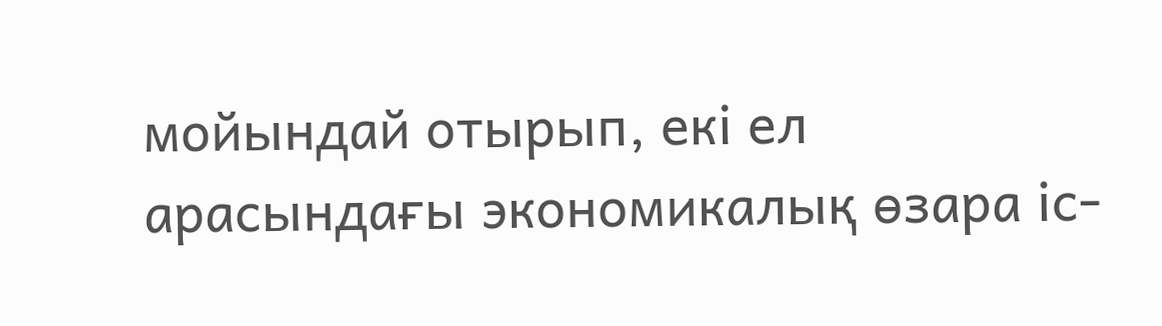мойындай отырып, екі ел арасындағы экономикалық өзара іс-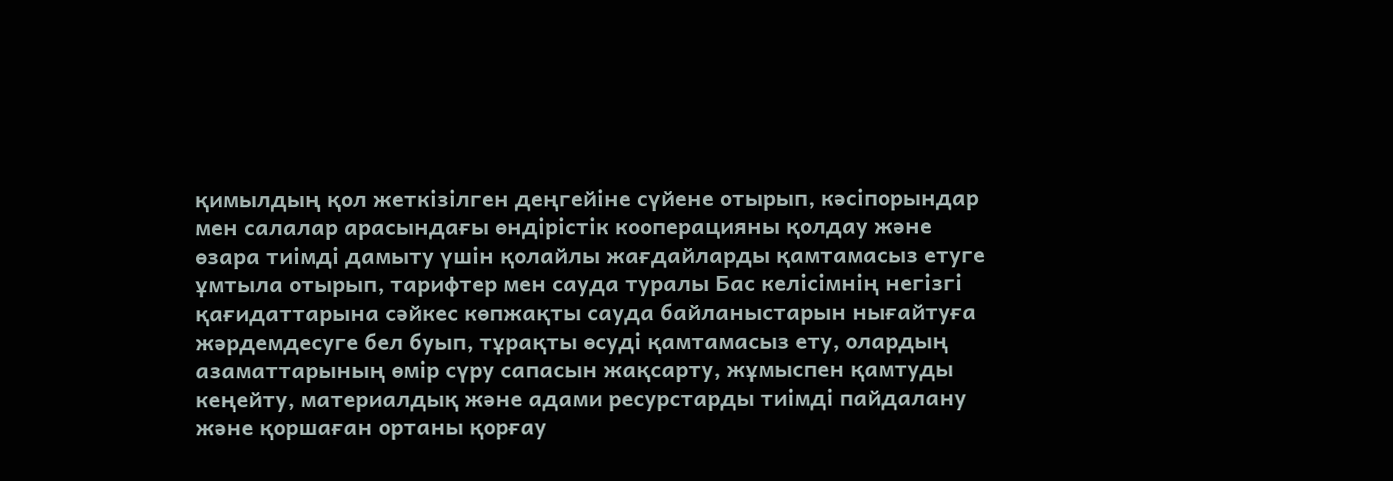қимылдың қол жеткізілген деңгейіне сүйене отырып, кәсіпорындар мен салалар арасындағы өндірістік кооперацияны қолдау және өзара тиімді дамыту үшін қолайлы жағдайларды қамтамасыз етуге ұмтыла отырып, тарифтер мен сауда туралы Бас келісімнің негізгі қағидаттарына сәйкес көпжақты сауда байланыстарын нығайтуға жәрдемдесуге бел буып, тұрақты өсуді қамтамасыз ету, олардың азаматтарының өмір сүру сапасын жақсарту, жұмыспен қамтуды кеңейту, материалдық және адами ресурстарды тиімді пайдалану және қоршаған ортаны қорғау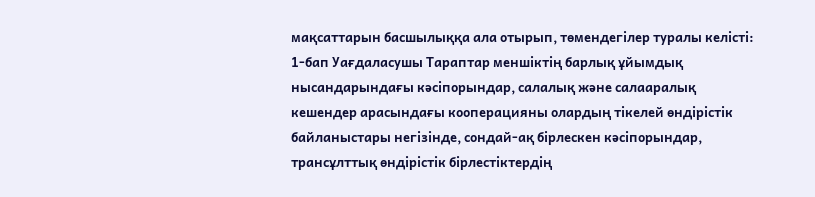мақсаттарын басшылыққа ала отырып, төмендегілер туралы келісті:
1-бап Уағдаласушы Тараптар меншіктің барлық ұйымдық нысандарындағы кәсіпорындар, салалық және салааралық кешендер арасындағы кооперацияны олардың тікелей өндірістік байланыстары негізінде, сондай-ақ бірлескен кәсіпорындар, трансұлттық өндірістік бірлестіктердің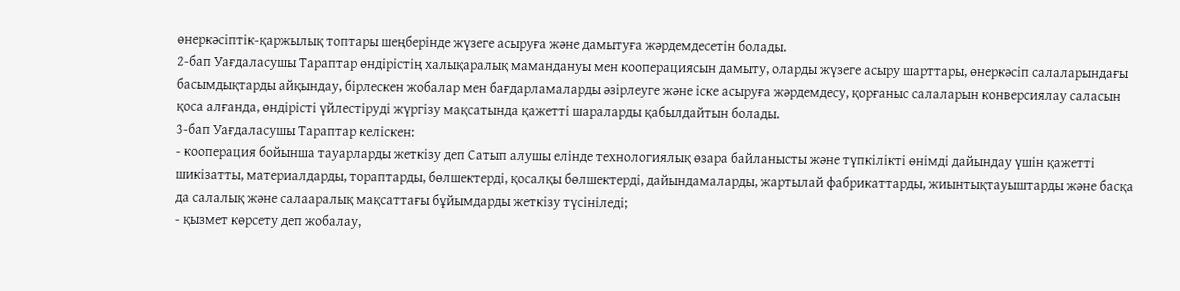өнеркәсіптік-қаржылық топтары шеңберінде жүзеге асыруға және дамытуға жәрдемдесетін болады.
2-бап Уағдаласушы Тараптар өндірістің халықаралық мамандануы мен кооперациясын дамыту, оларды жүзеге асыру шарттары, өнеркәсіп салаларындағы басымдықтарды айқындау, бірлескен жобалар мен бағдарламаларды әзірлеуге және іске асыруға жәрдемдесу, қорғаныс салаларын конверсиялау саласын қоса алғанда, өндірісті үйлестіруді жүргізу мақсатында қажетті шараларды қабылдайтын болады.
3-бап Уағдаласушы Тараптар келіскен:
- кооперация бойынша тауарларды жеткізу деп Сатып алушы елінде технологиялық өзара байланысты және түпкілікті өнімді дайындау үшін қажетті шикізатты, материалдарды, тораптарды, бөлшектерді, қосалқы бөлшектерді, дайындамаларды, жартылай фабрикаттарды, жиынтықтауыштарды және басқа да салалық және салааралық мақсаттағы бұйымдарды жеткізу түсініледі;
- қызмет көрсету деп жобалау,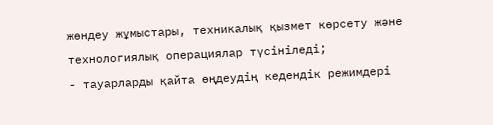жөндеу жұмыстары, техникалық қызмет көрсету және технологиялық операциялар түсініледі;
- тауарларды қайта өңдеудің кедендік режимдері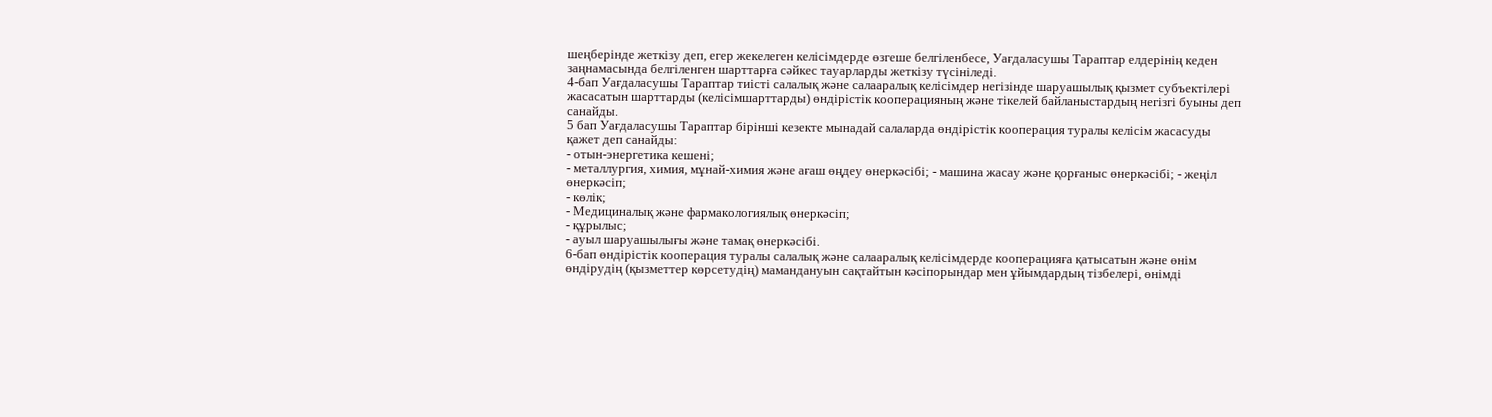шеңберінде жеткізу деп, егер жекелеген келісімдерде өзгеше белгіленбесе, Уағдаласушы Тараптар елдерінің кеден заңнамасында белгіленген шарттарға сәйкес тауарларды жеткізу түсініледі.
4-бап Уағдаласушы Тараптар тиісті салалық және салааралық келісімдер негізінде шаруашылық қызмет субъектілері жасасатын шарттарды (келісімшарттарды) өндірістік кооперацияның және тікелей байланыстардың негізгі буыны деп санайды.
5 бап Уағдаласушы Тараптар бірінші кезекте мынадай салаларда өндірістік кооперация туралы келісім жасасуды қажет деп санайды:
- отын-энергетика кешені;
- металлургия, химия, мұнай-химия және ағаш өңдеу өнеркәсібі; - машина жасау және қорғаныс өнеркәсібі; - жеңіл өнеркәсіп;
- көлік;
- Медициналық және фармакологиялық өнеркәсіп;
- құрылыс;
- ауыл шаруашылығы және тамақ өнеркәсібі.
6-бап өндірістік кооперация туралы салалық және салааралық келісімдерде кооперацияға қатысатын және өнім өндірудің (қызметтер көрсетудің) мамандануын сақтайтын кәсіпорындар мен ұйымдардың тізбелері, өнімді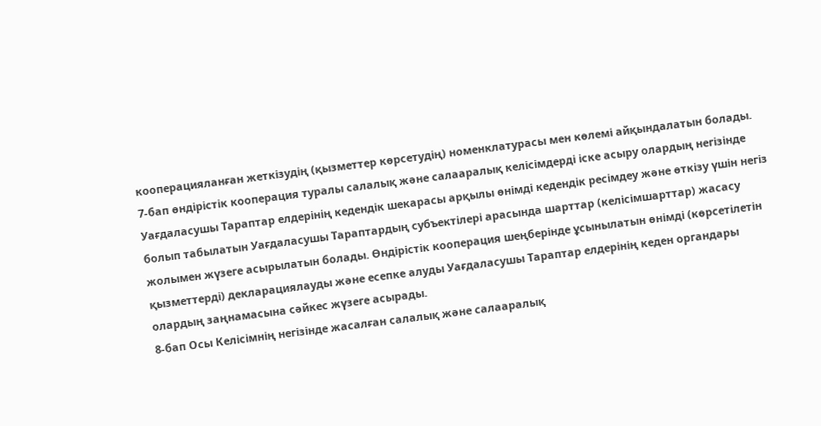кооперацияланған жеткізудің (қызметтер көрсетудің) номенклатурасы мен көлемі айқындалатын болады.
7-бап өндірістік кооперация туралы салалық және салааралық келісімдерді іске асыру олардың негізінде Уағдаласушы Тараптар елдерінің кедендік шекарасы арқылы өнімді кедендік ресімдеу және өткізу үшін негіз болып табылатын Уағдаласушы Тараптардың субъектілері арасында шарттар (келісімшарттар) жасасу жолымен жүзеге асырылатын болады. Өндірістік кооперация шеңберінде ұсынылатын өнімді (көрсетілетін қызметтерді) декларациялауды және есепке алуды Уағдаласушы Тараптар елдерінің кеден органдары олардың заңнамасына сәйкес жүзеге асырады.
8-бап Осы Келісімнің негізінде жасалған салалық және салааралық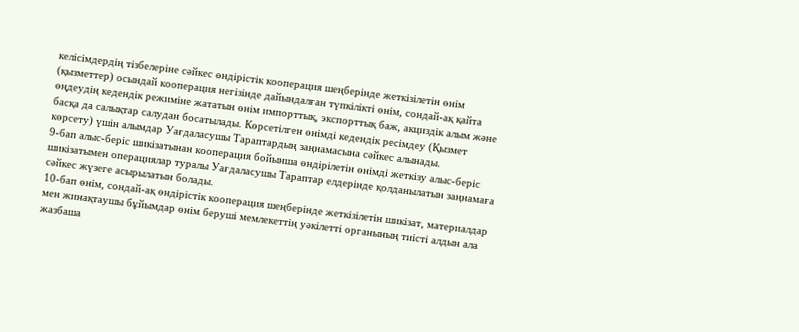келісімдердің тізбелеріне сәйкес өндірістік кооперация шеңберінде жеткізілетін өнім (қызметтер) осындай кооперация негізінде дайындалған түпкілікті өнім, сондай-ақ қайта өңдеудің кедендік режиміне жататын өнім импорттық, экспорттық баж, акциздік алым және басқа да салықтар салудан босатылады. Көрсетілген өнімді кедендік ресімдеу (Қызмет көрсету) үшін алымдар Уағдаласушы Тараптардың заңнамасына сәйкес алынады.
9-бап алыс-беріс шикізатынан кооперация бойынша өндірілетін өнімді жеткізу алыс-беріс шикізатымен операциялар туралы Уағдаласушы Тараптар елдерінде қолданылатын заңнамаға сәйкес жүзеге асырылатын болады.
10-бап өнім, сондай-ақ өндірістік кооперация шеңберінде жеткізілетін шикізат, материалдар мен жинақтаушы бұйымдар өнім беруші мемлекеттің уәкілетті органының тиісті алдын ала жазбаша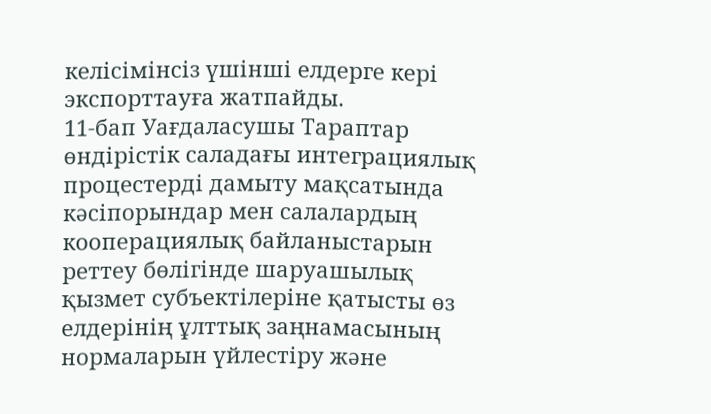келісімінсіз үшінші елдерге кері экспорттауға жатпайды.
11-бап Уағдаласушы Тараптар өндірістік саладағы интеграциялық процестерді дамыту мақсатында кәсіпорындар мен салалардың кооперациялық байланыстарын реттеу бөлігінде шаруашылық қызмет субъектілеріне қатысты өз елдерінің ұлттық заңнамасының нормаларын үйлестіру және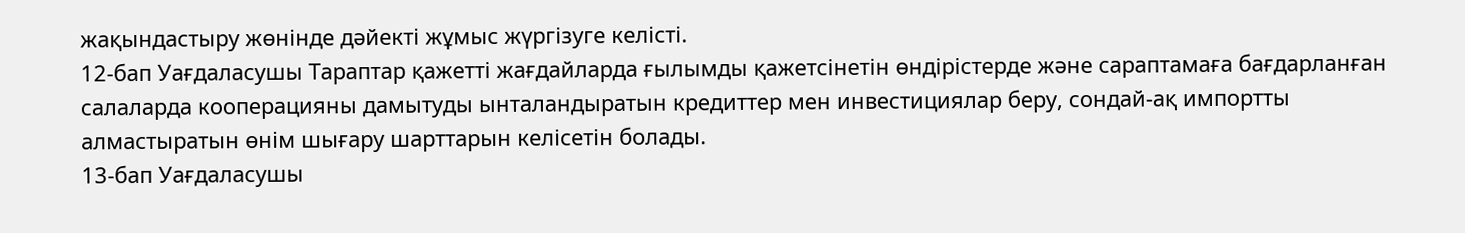жақындастыру жөнінде дәйекті жұмыс жүргізуге келісті.
12-бап Уағдаласушы Тараптар қажетті жағдайларда ғылымды қажетсінетін өндірістерде және сараптамаға бағдарланған салаларда кооперацияны дамытуды ынталандыратын кредиттер мен инвестициялар беру, сондай-ақ импортты алмастыратын өнім шығару шарттарын келісетін болады.
13-бап Уағдаласушы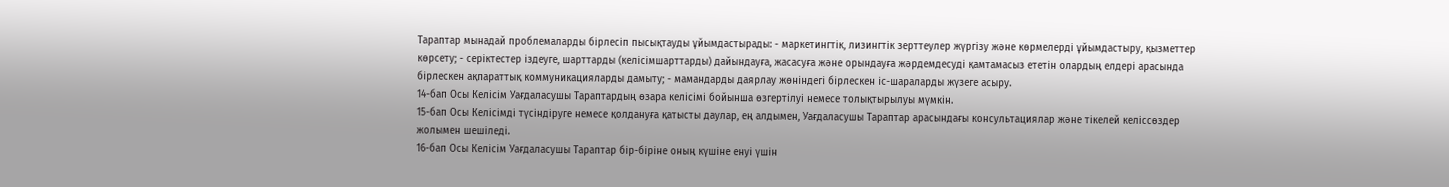Тараптар мынадай проблемаларды бірлесіп пысықтауды ұйымдастырады: - маркетингтік, лизингтік зерттеулер жүргізу және көрмелерді ұйымдастыру, қызметтер көрсету; - серіктестер іздеуге, шарттарды (келісімшарттарды) дайындауға, жасасуға және орындауға жәрдемдесуді қамтамасыз ететін олардың елдері арасында бірлескен ақпараттық коммуникацияларды дамыту; - мамандарды даярлау жөніндегі бірлескен іс-шараларды жүзеге асыру.
14-бап Осы Келісім Уағдаласушы Тараптардың өзара келісімі бойынша өзгертілуі немесе толықтырылуы мүмкін.
15-бап Осы Келісімді түсіндіруге немесе қолдануға қатысты даулар, ең алдымен, Уағдаласушы Тараптар арасындағы консультациялар және тікелей келіссөздер жолымен шешіледі.
16-бап Осы Келісім Уағдаласушы Тараптар бір-біріне оның күшіне енуі үшін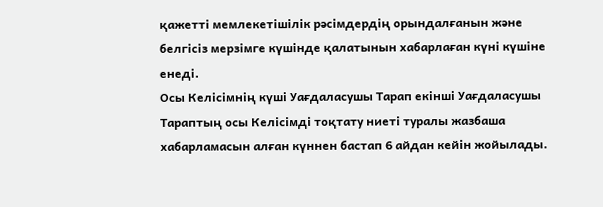қажетті мемлекетішілік рәсімдердің орындалғанын және белгісіз мерзімге күшінде қалатынын хабарлаған күні күшіне енеді.
Осы Келісімнің күші Уағдаласушы Тарап екінші Уағдаласушы Тараптың осы Келісімді тоқтату ниеті туралы жазбаша хабарламасын алған күннен бастап 6 айдан кейін жойылады.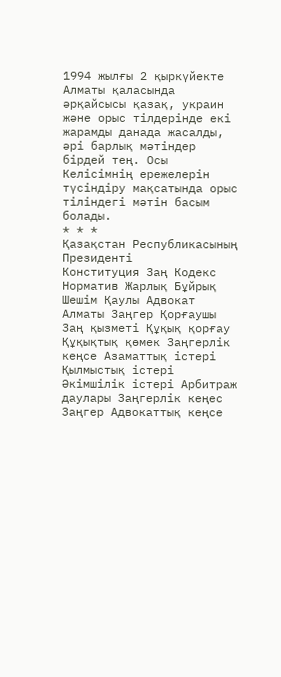1994 жылғы 2 қыркүйекте Алматы қаласында әрқайсысы қазақ, украин және орыс тілдерінде екі жарамды данада жасалды, әрі барлық мәтіндер бірдей тең. Осы Келісімнің ережелерін түсіндіру мақсатында орыс тіліндегі мәтін басым болады.
* * *
Қазақстан Республикасының
Президенті
Конституция Заң Кодекс Норматив Жарлық Бұйрық Шешім Қаулы Адвокат Алматы Заңгер Қорғаушы Заң қызметі Құқық қорғау Құқықтық қөмек Заңгерлік кеңсе Азаматтық істері Қылмыстық істері Әкімшілік істері Арбитраж даулары Заңгерлік кеңес Заңгер Адвокаттық кеңсе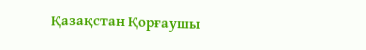Қазақстан Қорғаушы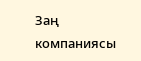Заң компаниясы